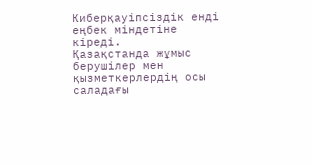Киберқауіпсіздік енді еңбек міндетіне кіреді.
Қазақстанда жұмыс берушілер мен қызметкерлердің осы саладағы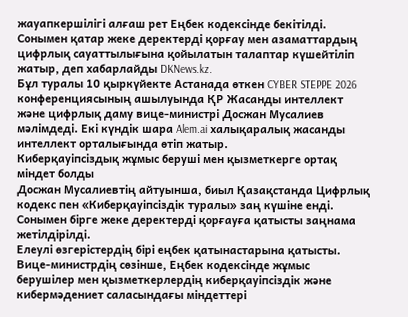жауапкершілігі алғаш рет Еңбек кодексінде бекітілді. Сонымен қатар жеке деректерді қорғау мен азаматтардың цифрлық сауаттылығына қойылатын талаптар күшейтіліп жатыр, деп хабарлайды DKNews.kz.
Бұл туралы 10 қыркүйекте Астанада өткен CYBER STEPPE 2026 конференциясының ашылуында ҚР Жасанды интеллект және цифрлық даму вице-министрі Досжан Мусалиев мәлімдеді. Екі күндік шара Alem.ai халықаралық жасанды интеллект орталығында өтіп жатыр.
Киберқауіпсіздық жұмыс беруші мен қызметкерге ортақ міндет болды
Досжан Мусалиевтің айтуынша, биыл Қазақстанда Цифрлық кодекс пен «Киберқауіпсіздік туралы» заң күшіне енді. Сонымен бірге жеке деректерді қорғауға қатысты заңнама жетілдірілді.
Елеулі өзгерістердің бірі еңбек қатынастарына қатысты. Вице-министрдің сөзінше, Еңбек кодексінде жұмыс берушілер мен қызметкерлердің киберқауіпсіздік және кибермәдениет саласындағы міндеттері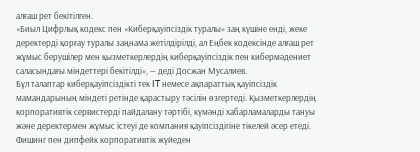алғаш рет бекітілген.
«Биыл Цифрлық кодекс пен «Киберқауіпсіздік туралы» заң күшіне енді, жеке деректерді қорғау туралы заңнама жетілдірілді, ал Еңбек кодексінде алғаш рет жұмыс берушілер мен қызметкерлердің киберқауіпсіздік пен кибермәдениет саласындағы міндеттері бекітілді», — деді Досжан Мусалиев.
Бұл талаптар киберқауіпсіздікті тек IT немесе ақпараттық қауіпсіздік мамандарының міндеті ретінде қарастыру тәсілін өзгертеді. Қызметкерлердің корпоративтік сервистерді пайдалану тәртібі, күмәнді хабарламаларды тануы және деректермен жұмыс істеуі де компания қауіпсіздігіне тікелей әсер етеді.
Фишинг пен дипфейк корпоративтік жүйеден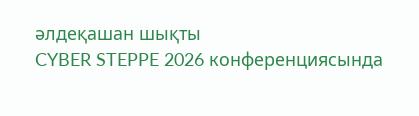әлдеқашан шықты
CYBER STEPPE 2026 конференциясында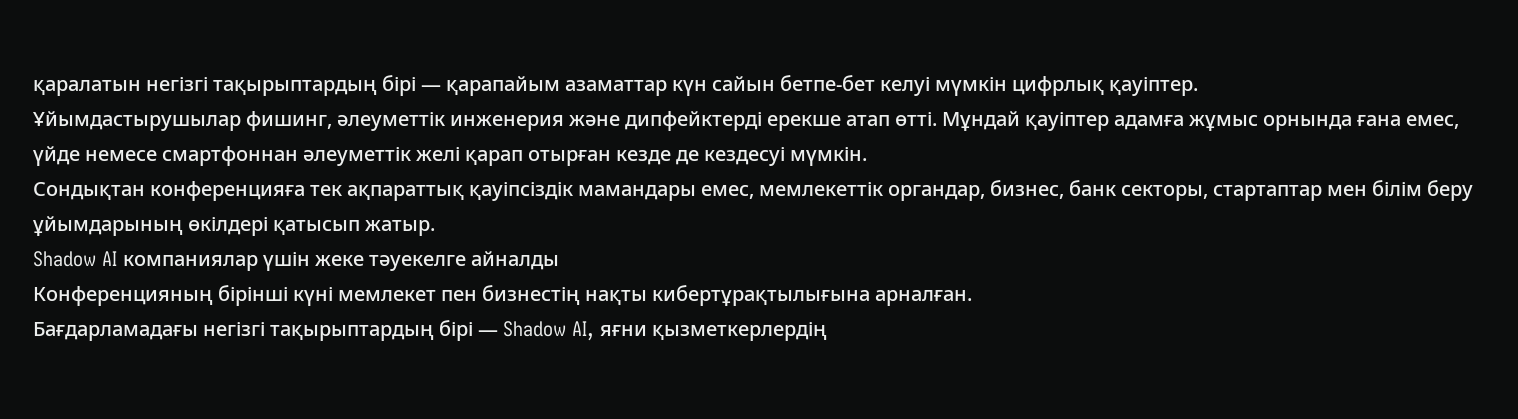қаралатын негізгі тақырыптардың бірі — қарапайым азаматтар күн сайын бетпе-бет келуі мүмкін цифрлық қауіптер.
Ұйымдастырушылар фишинг, әлеуметтік инженерия және дипфейктерді ерекше атап өтті. Мұндай қауіптер адамға жұмыс орнында ғана емес, үйде немесе смартфоннан әлеуметтік желі қарап отырған кезде де кездесуі мүмкін.
Сондықтан конференцияға тек ақпараттық қауіпсіздік мамандары емес, мемлекеттік органдар, бизнес, банк секторы, стартаптар мен білім беру ұйымдарының өкілдері қатысып жатыр.
Shadow AI компаниялар үшін жеке тәуекелге айналды
Конференцияның бірінші күні мемлекет пен бизнестің нақты кибертұрақтылығына арналған.
Бағдарламадағы негізгі тақырыптардың бірі — Shadow AI, яғни қызметкерлердің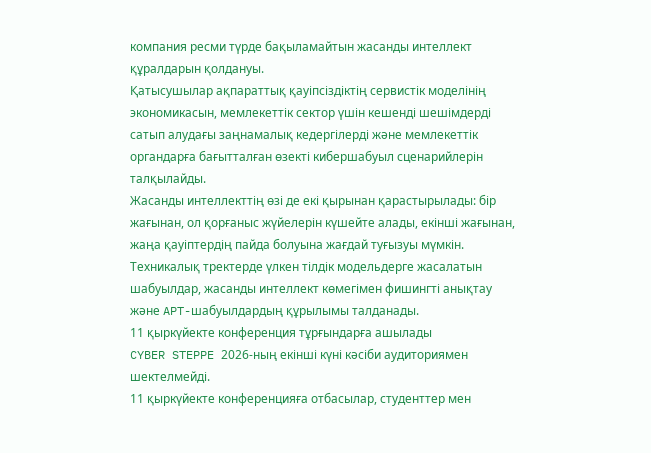компания ресми түрде бақыламайтын жасанды интеллект құралдарын қолдануы.
Қатысушылар ақпараттық қауіпсіздіктің сервистік моделінің экономикасын, мемлекеттік сектор үшін кешенді шешімдерді сатып алудағы заңнамалық кедергілерді және мемлекеттік органдарға бағытталған өзекті кибершабуыл сценарийлерін талқылайды.
Жасанды интеллекттің өзі де екі қырынан қарастырылады: бір жағынан, ол қорғаныс жүйелерін күшейте алады, екінші жағынан, жаңа қауіптердің пайда болуына жағдай туғызуы мүмкін.
Техникалық тректерде үлкен тілдік модельдерге жасалатын шабуылдар, жасанды интеллект көмегімен фишингті анықтау және APT-шабуылдардың құрылымы талданады.
11 қыркүйекте конференция тұрғындарға ашылады
CYBER STEPPE 2026-ның екінші күні кәсіби аудиториямен шектелмейді.
11 қыркүйекте конференцияға отбасылар, студенттер мен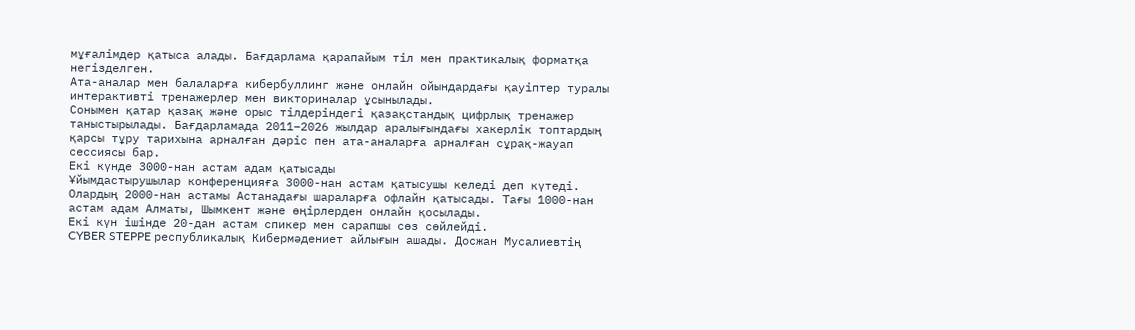мұғалімдер қатыса алады. Бағдарлама қарапайым тіл мен практикалық форматқа негізделген.
Ата-аналар мен балаларға кибербуллинг және онлайн ойындардағы қауіптер туралы интерактивті тренажерлер мен викториналар ұсынылады.
Сонымен қатар қазақ және орыс тілдеріндегі қазақстандық цифрлық тренажер таныстырылады. Бағдарламада 2011–2026 жылдар аралығындағы хакерлік топтардың қарсы тұру тарихына арналған дәріс пен ата-аналарға арналған сұрақ-жауап сессиясы бар.
Екі күнде 3000-нан астам адам қатысады
Ұйымдастырушылар конференцияға 3000-нан астам қатысушы келеді деп күтеді.
Олардың 2000-нан астамы Астанадағы шараларға офлайн қатысады. Тағы 1000-нан астам адам Алматы, Шымкент және өңірлерден онлайн қосылады.
Екі күн ішінде 20-дан астам спикер мен сарапшы сөз сөйлейді.
CYBER STEPPE республикалық Кибермәдениет айлығын ашады. Досжан Мусалиевтің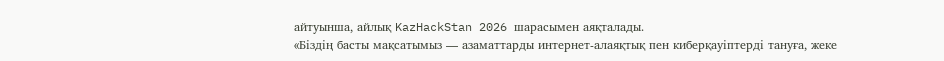айтуынша, айлық KazHackStan 2026 шарасымен аяқталады.
«Біздің басты мақсатымыз — азаматтарды интернет-алаяқтық пен киберқауіптерді тануға, жеке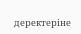деректеріне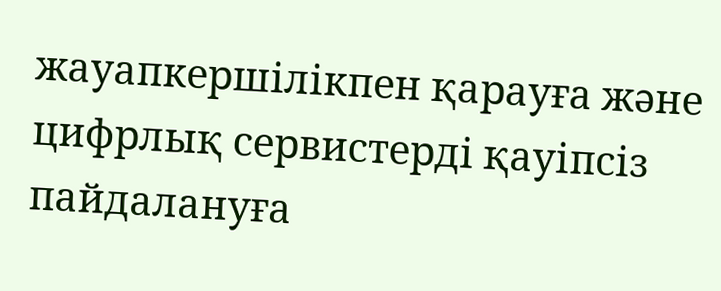жауапкершілікпен қарауға және цифрлық сервистерді қауіпсіз пайдалануға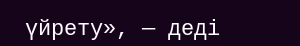үйрету», — деді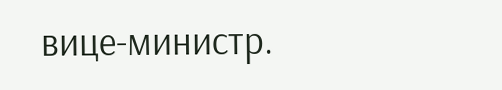вице-министр.